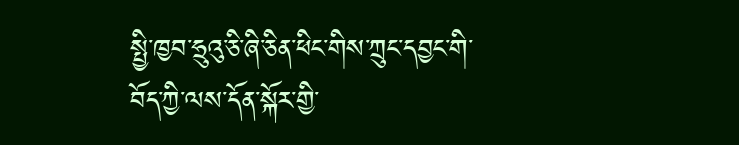སྤྱི་ཁྱབ་ཧྲུའུ་ཅི་ཞི་ཅིན་ཕིང་གིས་ཀྲུང་དབྱང་གི་བོད་ཀྱི་ལས་དོན་སྐོར་གྱི་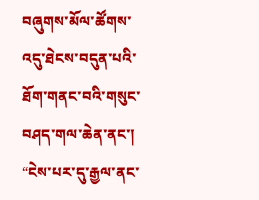བཞུགས་མོལ་ཚོགས་འདུ་ཐེངས་བདུན་པའི་ཐོག་གནང་བའི་གསུང་བཤད་གལ་ཆེན་ནང་། “ངེས་པར་དུ་རྒྱལ་ནང་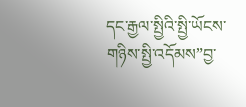དང་རྒྱལ་སྤྱིའི་སྤྱི་ཡོངས་གཉིས་སྤྱི་འདོམས”བྱ་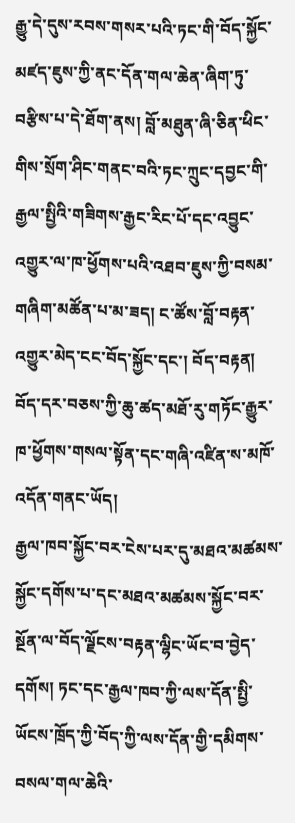རྒྱུ་དེ་དུས་རབས་གསར་པའི་ཏང་གི་བོད་སྐྱོང་མཛད་ཇུས་ཀྱི་ནང་དོན་གལ་ཆེན་ཞིག་ཏུ་བརྩིས་པ་དེ་ཐོག་ནས། བློ་མཐུན་ཞི་ཅིན་ཕིང་གིས་སྲོག་ཤིང་གནང་བའི་ཏང་ཀྲུང་དབྱང་གི་རྒྱལ་སྤྱིའི་གཟིགས་རྒྱང་རིང་པོ་དང་འབྱུང་འགྱུར་ལ་ཁ་ཕྱོགས་པའི་འཐབ་ཇུས་ཀྱི་བསམ་གཞིག་མཚོན་པ་མ་ཟད། ང་ཚོས་བློ་བརྟན་འགྱུར་མེད་ངང་བོད་སྐྱོང་དང་། བོད་བརྟན། བོད་དར་བཅས་ཀྱི་ཆུ་ཚད་མཐོ་རུ་གཏོང་རྒྱུར་ཁ་ཕྱོགས་གསལ་སྟོན་དང་གཞི་འཛིན་ས་མཁོ་འདོན་གནང་ཡོད།
རྒྱལ་ཁབ་སྐྱོང་བར་ངེས་པར་དུ་མཐའ་མཚམས་སྐྱོང་དགོས་པ་དང་མཐའ་མཚམས་སྐྱོང་བར་སྔོན་ལ་བོད་ལྗོངས་བརྟན་ལྷིང་ཡོང་བ་བྱེད་དགོས། ཏང་དང་རྒྱལ་ཁབ་ཀྱི་ལས་དོན་སྤྱི་ཡོངས་ཁྲོད་ཀྱི་བོད་ཀྱི་ལས་དོན་གྱི་དམིགས་བསལ་གལ་ཆེའི་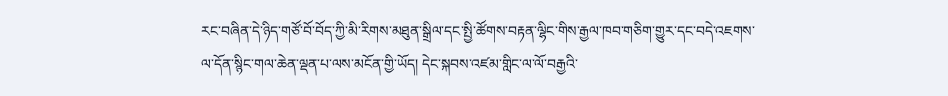རང་བཞིན་དེ་ཉིད་གཙོ་བོ་བོད་ཀྱི་མི་རིགས་མཐུན་སྒྲིལ་དང་སྤྱི་ཚོགས་བརྟན་ལྷིང་གིས་རྒྱལ་ཁབ་གཅིག་གྱུར་དང་བདེ་འཇགས་ལ་དོན་སྙིང་གལ་ཆེན་ལྡན་པ་ལས་མངོན་གྱི་ཡོད། དེང་སྐབས་འཛམ་གླིང་ལ་ལོ་བརྒྱའི་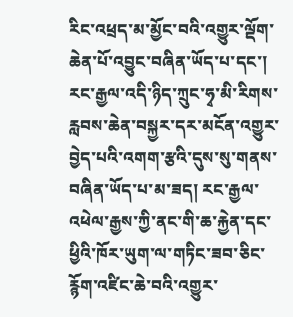རིང་འཕྲད་མ་མྱོང་བའི་འགྱུར་ལྡོག་ཆེན་པོ་འབྱུང་བཞིན་ཡོད་པ་དང་། རང་རྒྱལ་འདི་ཉིད་ཀྲུང་ཧྭ་མི་རིགས་རླབས་ཆེན་བསྐྱར་དར་མངོན་འགྱུར་བྱེད་པའི་འགག་རྩའི་དུས་སུ་གནས་བཞིན་ཡོད་པ་མ་ཟད། རང་རྒྱལ་འཕེལ་རྒྱས་ཀྱི་ནང་གི་ཆ་རྐྱེན་དང་ཕྱིའི་ཁོར་ཡུག་ལ་གཏིང་ཟབ་ཅིང་རྙོག་འཛིང་ཆེ་བའི་འགྱུར་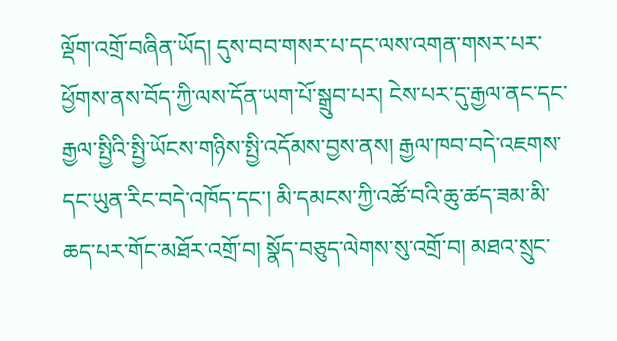ལྡོག་འགྲོ་བཞིན་ཡོད། དུས་བབ་གསར་པ་དང་ལས་འགན་གསར་པར་ཕྱོགས་ནས་བོད་ཀྱི་ལས་དོན་ཡག་པོ་སྒྲུབ་པར། ངེས་པར་དུ་རྒྱལ་ནང་དང་རྒྱལ་སྤྱིའི་སྤྱི་ཡོངས་གཉིས་སྤྱི་འདོམས་བྱས་ནས། རྒྱལ་ཁབ་བདེ་འཇགས་དང་ཡུན་རིང་བདེ་འཁོད་དང་། མི་དམངས་ཀྱི་འཚོ་བའི་ཆུ་ཚད་ཟམ་མི་ཆད་པར་གོང་མཐོར་འགྲོ་བ། སྣོད་བཅུད་ལེགས་སུ་འགྲོ་བ། མཐའ་སྲུང་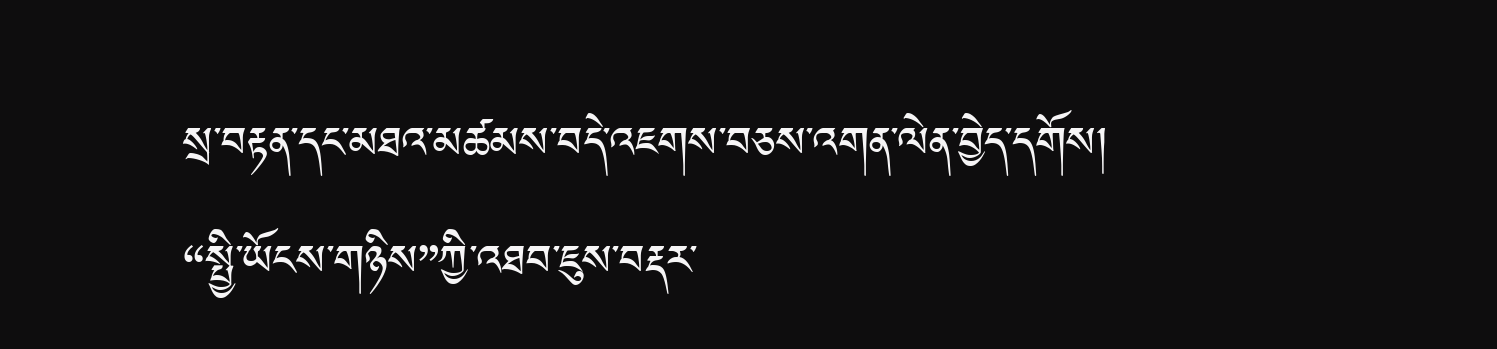སྲ་བརྟན་དང་མཐའ་མཚམས་བདེ་འཇགས་བཅས་འགན་ལེན་བྱེད་དགོས།
“སྤྱི་ཡོངས་གཉིས”ཀྱི་འཐབ་ཇུས་བརྡར་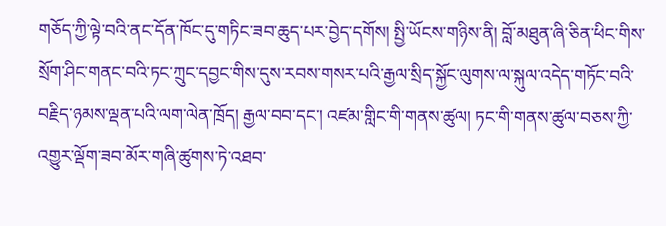གཅོད་ཀྱི་ལྟེ་བའི་ནང་དོན་ཁོང་དུ་གཏིང་ཟབ་ཆུད་པར་བྱེད་དགོས། སྤྱི་ཡོངས་གཉིས་ནི། བློ་མཐུན་ཞི་ཅིན་ཕིང་གིས་སྲོག་ཤིང་གནང་བའི་ཏང་ཀྲུང་དབྱང་གིས་དུས་རབས་གསར་པའི་རྒྱལ་སྲིད་སྐྱོང་ལུགས་ལ་སྐུལ་འདེད་གཏོང་བའི་བརྗིད་ཉམས་ལྡན་པའི་ལག་ལེན་ཁྲོད། རྒྱལ་བབ་དང་། འཛམ་གླིང་གི་གནས་ཚུལ། ཏང་གི་གནས་ཚུལ་བཅས་ཀྱི་འགྱུར་ལྡོག་ཟབ་མོར་གཞི་ཚུགས་ཏེ་འཐབ་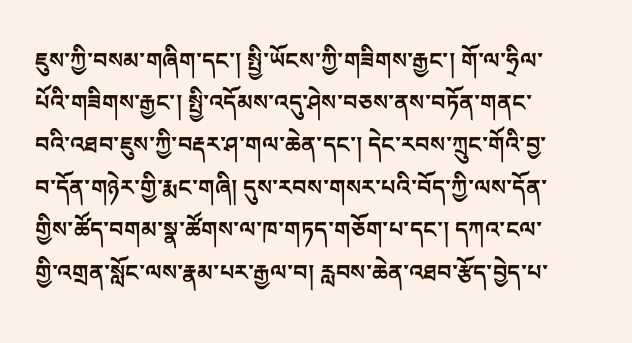ཇུས་ཀྱི་བསམ་གཞིག་དང་། སྤྱི་ཡོངས་ཀྱི་གཟིགས་རྒྱང་། གོ་ལ་ཧྲིལ་པོའི་གཟིགས་རྒྱང་། སྤྱི་འདོམས་འདུ་ཤེས་བཅས་ནས་བཏོན་གནང་བའི་འཐབ་ཇུས་ཀྱི་བརྡར་ཤ་གལ་ཆེན་དང་། དེང་རབས་ཀྲུང་གོའི་བྱ་བ་དོན་གཉེར་གྱི་རྨང་གཞི། དུས་རབས་གསར་པའི་བོད་ཀྱི་ལས་དོན་གྱིས་ཚོད་བགམ་སྣ་ཚོགས་ལ་ཁ་གཏད་གཅོག་པ་དང་། དཀའ་ངལ་གྱི་འགྲན་སློང་ལས་རྣམ་པར་རྒྱལ་བ། རླབས་ཆེན་འཐབ་རྩོད་བྱེད་པ་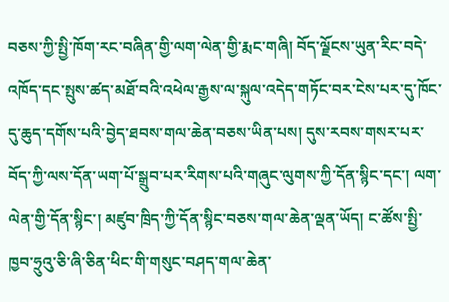བཅས་ཀྱི་སྤྱི་ཁོག་རང་བཞིན་གྱི་ལག་ལེན་གྱི་རྨང་གཞི། བོད་ལྗོངས་ཡུན་རིང་བདེ་འཁོད་དང་སྤུས་ཚད་མཐོ་བའི་འཕེལ་རྒྱས་ལ་སྐུལ་འདེད་གཏོང་བར་ངེས་པར་དུ་ཁོང་དུ་ཆུད་དགོས་པའི་བྱེད་ཐབས་གལ་ཆེན་བཅས་ཡིན་པས། དུས་རབས་གསར་པར་བོད་ཀྱི་ལས་དོན་ཡག་པོ་སྒྲུབ་པར་རིགས་པའི་གཞུང་ལུགས་ཀྱི་དོན་སྙིང་དང་། ལག་ལེན་གྱི་དོན་སྙིང་། མཛུབ་ཁྲིད་ཀྱི་དོན་སྙིང་བཅས་གལ་ཆེན་ལྡན་ཡོད། ང་ཚོས་སྤྱི་ཁྱབ་ཧྲུའུ་ཅི་ཞི་ཅིན་ཕིང་གི་གསུང་བཤད་གལ་ཆེན་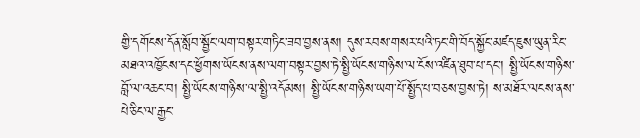གྱི་དགོངས་དོན་སློབ་སྦྱོང་ལག་བསྟར་གཏིང་ཟབ་བྱས་ནས། དུས་རབས་གསར་པའི་ཏང་གི་བོད་སྐྱོང་མཛད་ཇུས་ཡུན་རིང་མཐའ་འཁྱོངས་དང་ཕྱོགས་ཡོངས་ནས་ལག་བསྟར་བྱས་ཏེ་སྤྱི་ཡོངས་གཉིས་ལ་ངོས་འཛིན་ཐུབ་པ་དང་། སྤྱི་ཡོངས་གཉིས་བློ་ལ་འཆང་བ། སྤྱི་ཡོངས་གཉིས་ལ་སྤྱི་འདོམས། སྤྱི་ཡོངས་གཉིས་ཡག་པོ་སྤྱོད་པ་བཅས་བྱས་ཏེ། ས་མཐོར་ལངས་ནས་པེ་ཅིང་ལ་རྒྱང་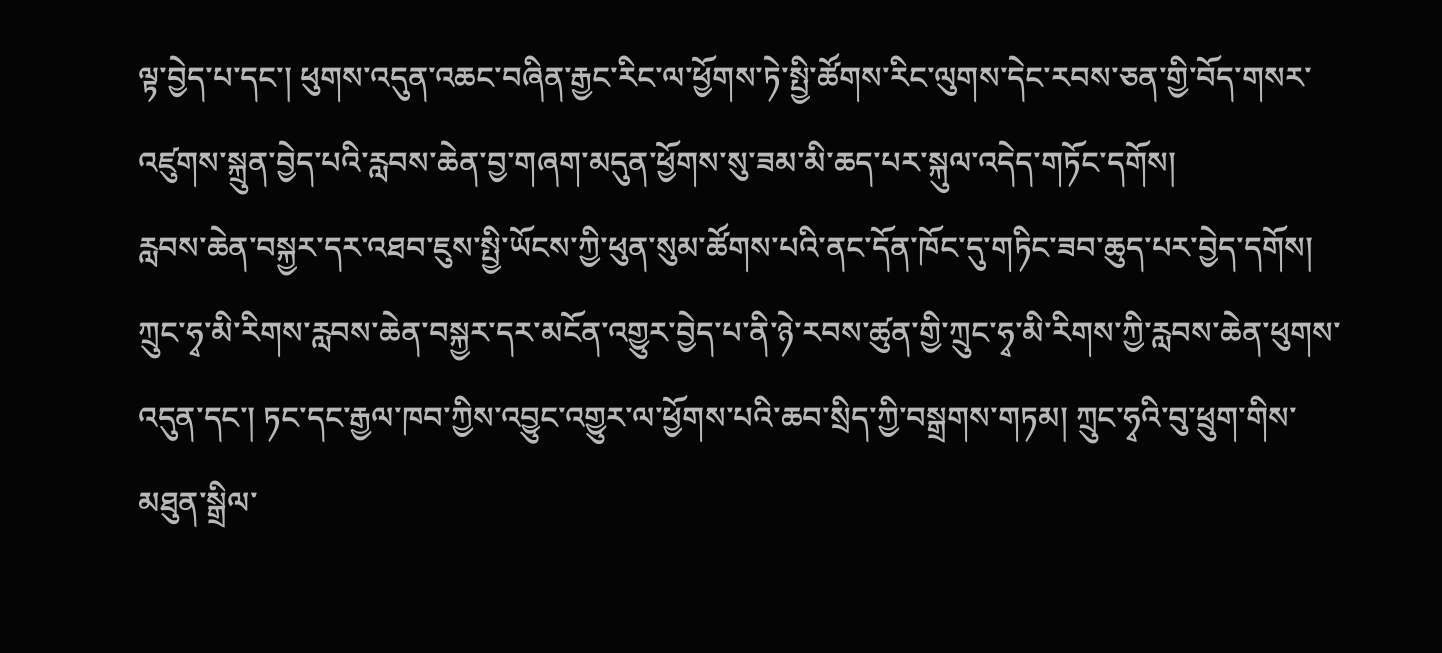ལྟ་བྱེད་པ་དང་། ཕུགས་འདུན་འཆང་བཞིན་རྒྱང་རིང་ལ་ཕྱོགས་ཏེ་སྤྱི་ཚོགས་རིང་ལུགས་དེང་རབས་ཅན་གྱི་བོད་གསར་འཛུགས་སྐྲུན་བྱེད་པའི་རླབས་ཆེན་བྱ་གཞག་མདུན་ཕྱོགས་སུ་ཟམ་མི་ཆད་པར་སྐུལ་འདེད་གཏོང་དགོས།
རླབས་ཆེན་བསྐྱར་དར་འཐབ་ཇུས་སྤྱི་ཡོངས་ཀྱི་ཕུན་སུམ་ཚོགས་པའི་ནང་དོན་ཁོང་དུ་གཏིང་ཟབ་ཆུད་པར་བྱེད་དགོས། ཀྲུང་ཧྭ་མི་རིགས་རླབས་ཆེན་བསྐྱར་དར་མངོན་འགྱུར་བྱེད་པ་ནི་ཉེ་རབས་ཚུན་གྱི་ཀྲུང་ཧྭ་མི་རིགས་ཀྱི་རླབས་ཆེན་ཕུགས་འདུན་དང་། ཏང་དང་རྒྱལ་ཁབ་ཀྱིས་འབྱུང་འགྱུར་ལ་ཕྱོགས་པའི་ཆབ་སྲིད་ཀྱི་བསྒྲགས་གཏམ། ཀྲུང་ཧྭའི་བུ་ཕྲུག་གིས་མཐུན་སྒྲིལ་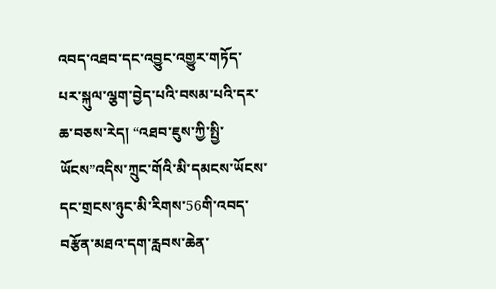འབད་འཐབ་དང་འབྱུང་འགྱུར་གཏོད་པར་སྐུལ་ལྕག་བྱེད་པའི་བསམ་པའི་དར་ཆ་བཅས་རེད། “འཐབ་ཇུས་ཀྱི་སྤྱི་ཡོངས”འདིས་ཀྲུང་གོའི་མི་དམངས་ཡོངས་དང་གྲངས་ཉུང་མི་རིགས་56གི་འབད་བརྩོན་མཐའ་དག་རླབས་ཆེན་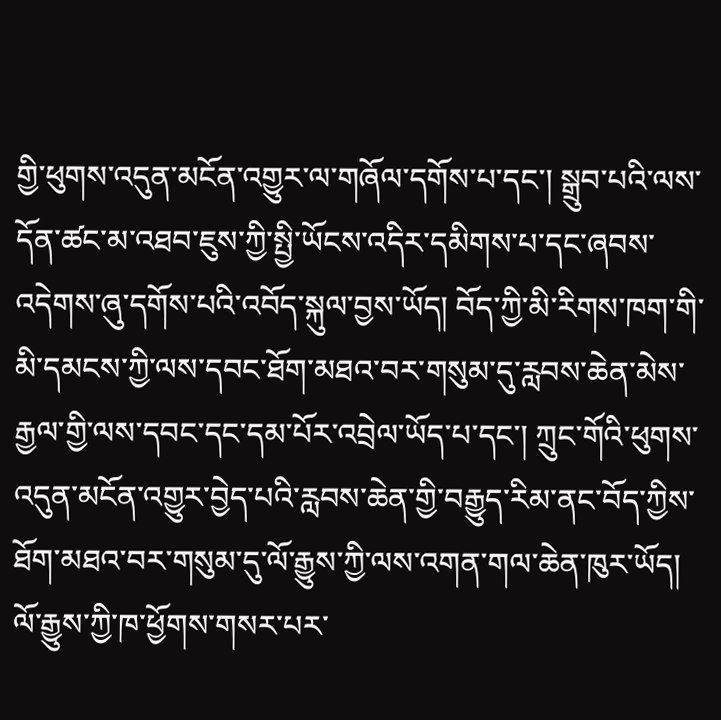གྱི་ཕུགས་འདུན་མངོན་འགྱུར་ལ་གཞོལ་དགོས་པ་དང་། སྒྲུབ་པའི་ལས་དོན་ཚང་མ་འཐབ་ཇུས་ཀྱི་སྤྱི་ཡོངས་འདིར་དམིགས་པ་དང་ཞབས་འདེགས་ཞུ་དགོས་པའི་འབོད་སྐུལ་བྱས་ཡོད། བོད་ཀྱི་མི་རིགས་ཁག་གི་མི་དམངས་ཀྱི་ལས་དབང་ཐོག་མཐའ་བར་གསུམ་དུ་རླབས་ཆེན་མེས་རྒྱལ་གྱི་ལས་དབང་དང་དམ་པོར་འབྲེལ་ཡོད་པ་དང་། ཀྲུང་གོའི་ཕུགས་འདུན་མངོན་འགྱུར་བྱེད་པའི་རླབས་ཆེན་གྱི་བརྒྱུད་རིམ་ནང་བོད་ཀྱིས་ཐོག་མཐའ་བར་གསུམ་དུ་ལོ་རྒྱུས་ཀྱི་ལས་འགན་གལ་ཆེན་ཁུར་ཡོད། ལོ་རྒྱུས་ཀྱི་ཁ་ཕྱོགས་གསར་པར་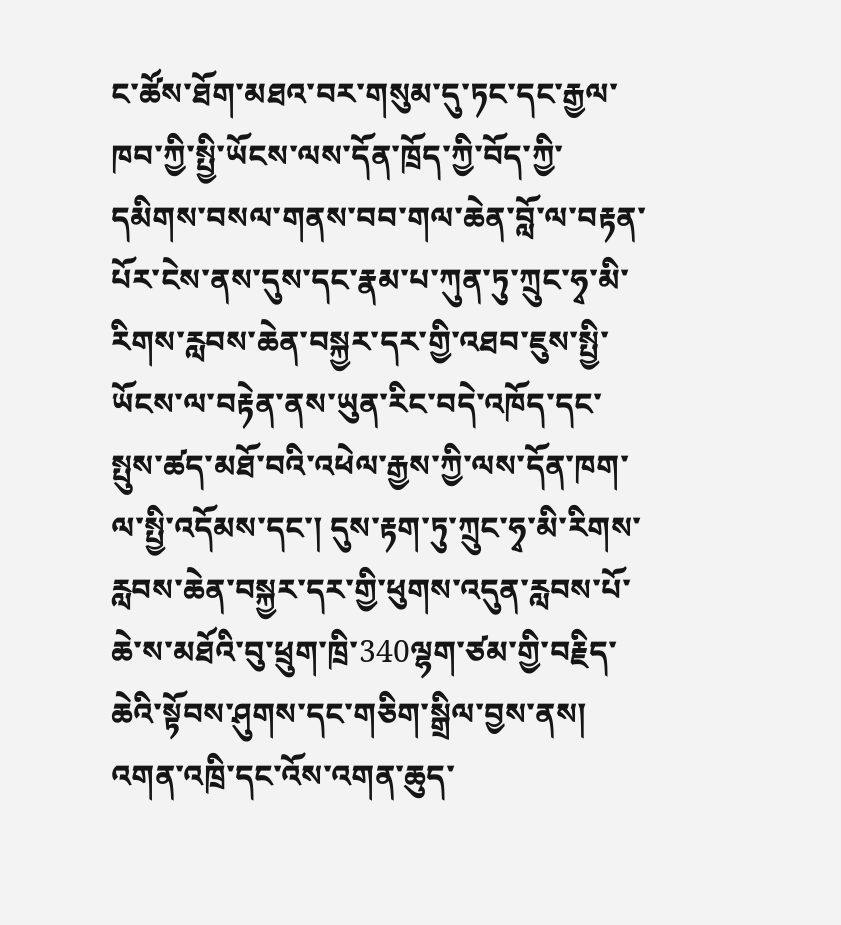ང་ཚོས་ཐོག་མཐའ་བར་གསུམ་དུ་ཏང་དང་རྒྱལ་ཁབ་ཀྱི་སྤྱི་ཡོངས་ལས་དོན་ཁྲོད་ཀྱི་བོད་ཀྱི་དམིགས་བསལ་གནས་བབ་གལ་ཆེན་བློ་ལ་བརྟན་པོར་ངེས་ནས་དུས་དང་རྣམ་པ་ཀུན་ཏུ་ཀྲུང་ཧྭ་མི་རིགས་རླབས་ཆེན་བསྐྱར་དར་གྱི་འཐབ་ཇུས་སྤྱི་ཡོངས་ལ་བརྟེན་ནས་ཡུན་རིང་བདེ་འཁོད་དང་སྤུས་ཚད་མཐོ་བའི་འཕེལ་རྒྱས་ཀྱི་ལས་དོན་ཁག་ལ་སྤྱི་འདོམས་དང་། དུས་རྟག་ཏུ་ཀྲུང་ཧྭ་མི་རིགས་རླབས་ཆེན་བསྐྱར་དར་གྱི་ཕུགས་འདུན་རླབས་པོ་ཆེ་ས་མཐོའི་བུ་ཕྲུག་ཁྲི་340ལྷག་ཙམ་གྱི་བརྗིད་ཆེའི་སྟོབས་ཤུགས་དང་གཅིག་སྒྲིལ་བྱས་ནས། འགན་འཁྲི་དང་འོས་འགན་ཆུད་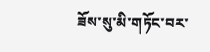ཟོས་སུ་མི་གཏོང་བར་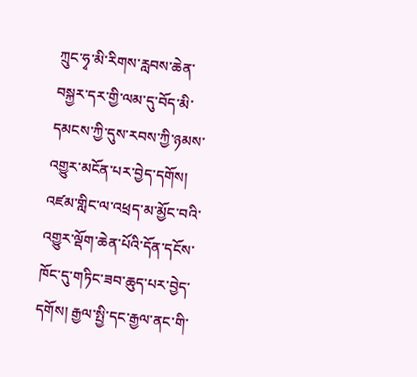ཀྲུང་ཧྭ་མི་རིགས་རླབས་ཆེན་བསྐྱར་དར་གྱི་ལམ་དུ་བོད་མི་དམངས་ཀྱི་དུས་རབས་ཀྱི་ཉམས་འགྱུར་མངོན་པར་བྱེད་དགོས།
འཛམ་གླིང་ལ་འཕྲད་མ་མྱོང་བའི་འགྱུར་ལྡོག་ཆེན་པོའི་དོན་དངོས་ཁོང་དུ་གཏིང་ཟབ་ཆུད་པར་བྱེད་དགོས། རྒྱལ་སྤྱི་དང་རྒྱལ་ནང་གི་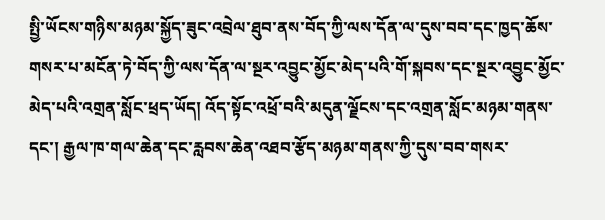སྤྱི་ཡོངས་གཉིས་མཉམ་སྐྱོད་ཟུང་འབྲེལ་ཐུབ་ནས་བོད་ཀྱི་ལས་དོན་ལ་དུས་བབ་དང་ཁྱད་ཆོས་གསར་པ་མངོན་ཏེ་བོད་ཀྱི་ལས་དོན་ལ་སྔར་འབྱུང་མྱོང་མེད་པའི་གོ་སྐབས་དང་སྔར་འབྱུང་མྱོང་མེད་པའི་འགྲན་སློང་ཕྲད་ཡོད། འོད་སྟོང་འཕྲོ་བའི་མདུན་ལྗོངས་དང་འགྲན་སློང་མཉམ་གནས་དང་། རྒྱལ་ཁ་གལ་ཆེན་དང་རླབས་ཆེན་འཐབ་རྩོད་མཉམ་གནས་ཀྱི་དུས་བབ་གསར་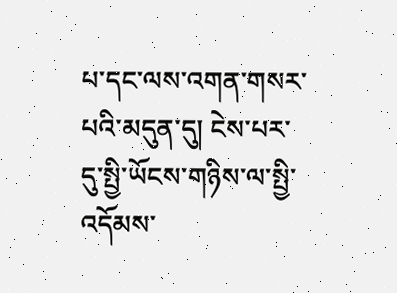པ་དང་ལས་འགན་གསར་པའི་མདུན་དུ། ངེས་པར་དུ་སྤྱི་ཡོངས་གཉིས་ལ་སྤྱི་འདོམས་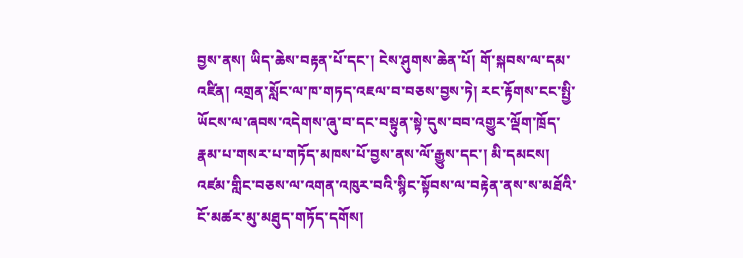བྱས་ནས། ཡིད་ཆེས་བརྟན་པོ་དང་། ངེས་ཤུགས་ཆེན་པོ། གོ་སྐབས་ལ་དམ་འཛིན། འགྲན་སློང་ལ་ཁ་གཏད་འཇལ་བ་བཅས་བྱས་ཏེ། རང་རྟོགས་ངང་སྤྱི་ཡོངས་ལ་ཞབས་འདེགས་ཞུ་བ་དང་བསྟུན་སྟེ་དུས་བབ་འགྱུར་ལྡོག་ཁྲོད་རྣམ་པ་གསར་པ་གཏོད་མཁས་པོ་བྱས་ནས་ལོ་རྒྱུས་དང་། མི་དམངས། འཛམ་གླིང་བཅས་ལ་འགན་འཁུར་བའི་སྙིང་སྟོབས་ལ་བརྟེན་ནས་ས་མཐོའི་ངོ་མཚར་མུ་མཐུད་གཏོད་དགོས།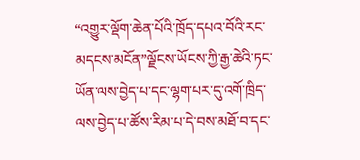“འགྱུར་ལྡོག་ཆེན་པོའི་ཁྲོད་དཔའ་བོའི་རང་མདངས་མངོན”ལྗོངས་ཡོངས་ཀྱི་རྒྱ་ཆེའི་ཏང་ཡོན་ལས་བྱེད་པ་དང་ལྷག་པར་དུ་འགོ་ཁྲིད་ལས་བྱེད་པ་ཚོས་རིམ་པ་དེ་བས་མཐོ་བ་དང་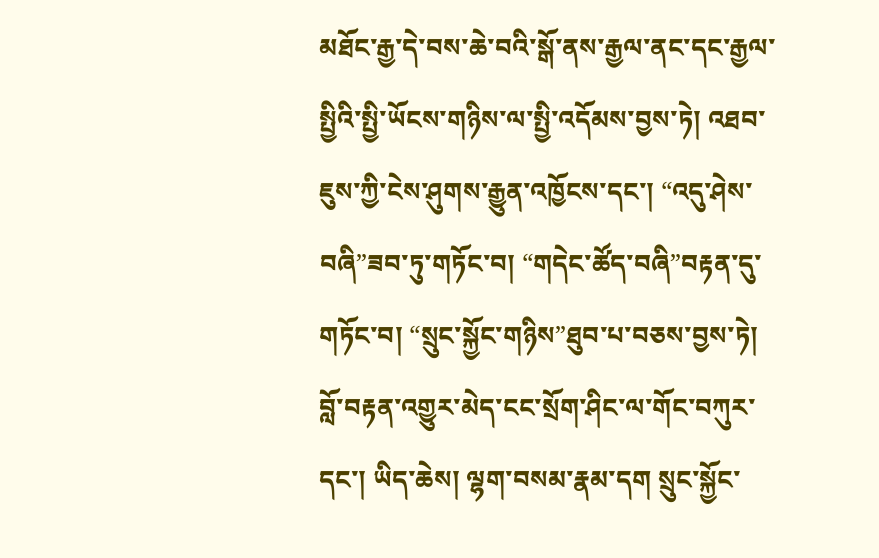མཐོང་རྒྱ་དེ་བས་ཆེ་བའི་སྒོ་ནས་རྒྱལ་ནང་དང་རྒྱལ་སྤྱིའི་སྤྱི་ཡོངས་གཉིས་ལ་སྤྱི་འདོམས་བྱས་ཏེ། འཐབ་ཇུས་ཀྱི་ངེས་ཤུགས་རྒྱུན་འཁྱོངས་དང་། “འདུ་ཤེས་བཞི”ཟབ་ཏུ་གཏོང་བ། “གདེང་ཚོད་བཞི”བརྟན་དུ་གཏོང་བ། “སྲུང་སྐྱོང་གཉིས”ཐུབ་པ་བཅས་བྱས་ཏེ། བློ་བརྟན་འགྱུར་མེད་ངང་སྲོག་ཤིང་ལ་གོང་བཀུར་དང་། ཡིད་ཆེས། ལྷག་བསམ་རྣམ་དག སྲུང་སྐྱོང་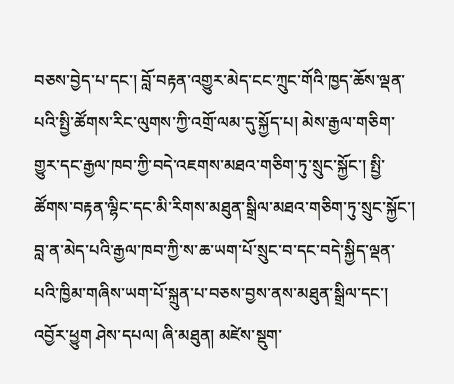བཅས་བྱེད་པ་དང་། བློ་བརྟན་འགྱུར་མེད་ངང་ཀྲུང་གོའི་ཁྱད་ཆོས་ལྡན་པའི་སྤྱི་ཚོགས་རིང་ལུགས་ཀྱི་འགྲོ་ལམ་དུ་སྐྱོད་པ། མེས་རྒྱལ་གཅིག་གྱུར་དང་རྒྱལ་ཁབ་ཀྱི་བདེ་འཇགས་མཐའ་གཅིག་ཏུ་སྲུང་སྐྱོང་། སྤྱི་ཚོགས་བརྟན་ལྷིང་དང་མི་རིགས་མཐུན་སྒྲིལ་མཐའ་གཅིག་ཏུ་སྲུང་སྐྱོང་། བླ་ན་མེད་པའི་རྒྱལ་ཁབ་ཀྱི་ས་ཆ་ཡག་པོ་སྲུང་བ་དང་བདེ་སྐྱིད་ལྡན་པའི་ཁྱིམ་གཞིས་ཡག་པོ་སྐྲུན་པ་བཅས་བྱས་ནས་མཐུན་སྒྲིལ་དང་། འབྱོར་ཕྱུག ཤེས་དཔལ། ཞི་མཐུན། མཛེས་སྡུག་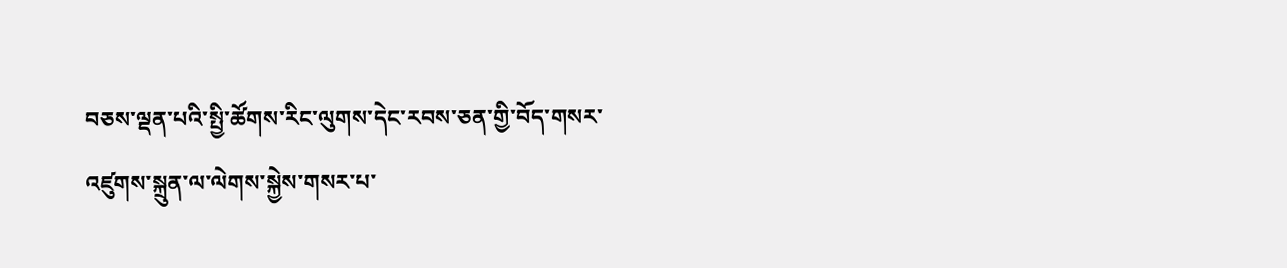བཅས་ལྡན་པའི་སྤྱི་ཚོགས་རིང་ལུགས་དེང་རབས་ཅན་གྱི་བོད་གསར་འཛུགས་སྐྲུན་ལ་ལེགས་སྐྱེས་གསར་པ་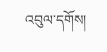འབུལ་དགོས།